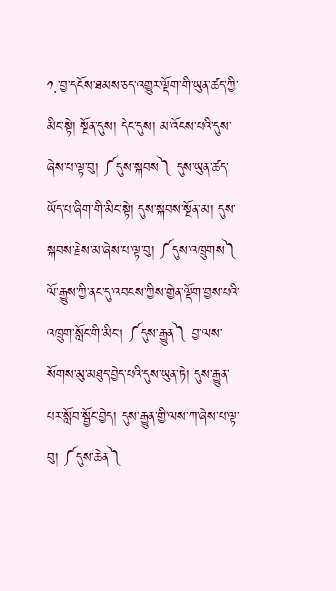༡.་བྱ་དངོས་ཐམས་ཅད་འགྱུར་ལྡོག་གི་ཡུན་ཚད་ཀྱི་མིང་སྟེ། སྔོན་དུས། དེང་དུས། མ་འོངས་པའི་དུས་ཞེས་པ་ལྟ་བུ། ༼དུས་སྐབས༽ དུས་ཡུན་ཚད་ཡོད་པ་ཞིག་གི་མིང་སྟེ། དུས་སྐབས་སྔོན་མ། དུས་སྐབས་རྗེས་མ་ཞེས་པ་ལྟ་བུ། ༼དུས་འཁྲུགས༽ ལོ་རྒྱུས་ཀྱི་ནང་དུ་འབངས་ཀྱིས་གྱེན་ལྡོག་བྱས་པའི་འཁྲུག་སློང་གི་མིང། ༼དུས་རྒྱུན༽ བྱ་ལས་སོགས་མུ་མཐུད་བྱེད་པའི་དུས་ཡུན་ཏེ། དུས་རྒྱུན་པར་སློབ་སྦྱོང་བྱེད། དུས་རྒྱུན་གྱི་ལས་ཀ་ཞེས་པ་ལྟ་བུ། ༼དུས་ཆེན༽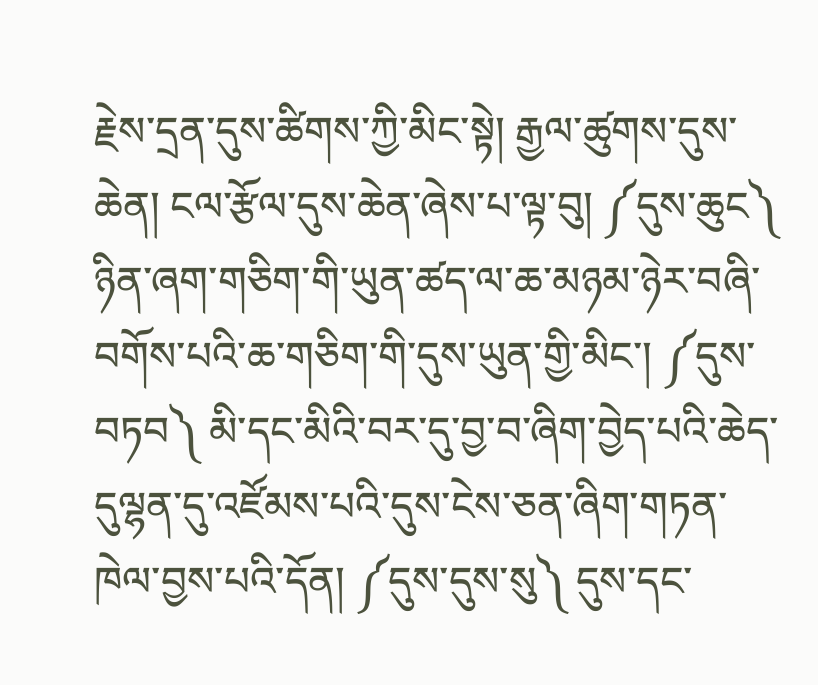རྗེས་དྲན་དུས་ཚིགས་ཀྱི་མིང་སྟེ། རྒྱལ་ཚུགས་དུས་ཆེན། ངལ་རྩོལ་དུས་ཆེན་ཞེས་པ་ལྟ་བུ། ༼དུས་ཆུང༽ ཉིན་ཞག་གཅིག་གི་ཡུན་ཚད་ལ་ཆ་མཉམ་ཉེར་བཞི་བགོས་པའི་ཆ་གཅིག་གི་དུས་ཡུན་གྱི་མིང་། ༼དུས་བཏབ༽ མི་དང་མིའི་བར་དུ་བྱ་བ་ཞིག་བྱེད་པའི་ཆེད་དུལྷན་དུ་འཛོམས་པའི་དུས་ངེས་ཅན་ཞིག་གཏན་ཁེལ་བྱས་པའི་དོན། ༼དུས་དུས་སུ༽ དུས་དང་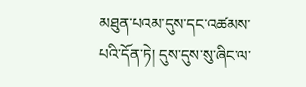མཐུན་པའམ་དུས་དང་འཚམས་པའི་དོན་ཏེ། དུས་དུས་སུ་ཞིང་ལ་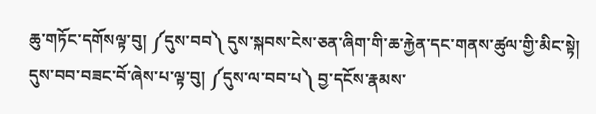ཆུ་གཏོང་དགོསལྟ་བུ། ༼དུས་བབ༽ དུས་སྐབས་ངེས་ཅན་ཞིག་གི་ཆ་རྐྱེན་དང་གནས་ཚུལ་གྱི་མིང་སྟེ། དུས་བབ་བཟང་བོ་ཞེས་པ་ལྟ་བུ། ༼དུས་ལ་བབ་པ༽ བྱ་དངོས་རྣམས་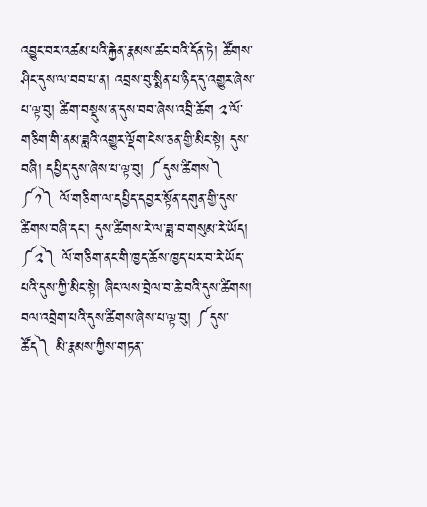འབྱུང་བར་འཚམ་པའི་རྐྱེན་རྣམས་ཚང་བའི་དོན་ཏེ། ཚོགས་ཤིང་དུས་ལ་བབ་པ་ན། འབྲས་བུ་སྨིན་པ་ཉིད་དུ་འགྱུར་ཞེས་པ་ལྟ་བུ། ཚིག་བསྡུས་ན་དུས་བབ་ཞེས་འབྲི་ཆོག ༢་ལོ་གཅིག་གི་ནམ་ཟླའི་འགྱུར་ལྡོག་ངེས་ཅན་གྱི་མིང་སྟེ། དུས་བཞི། དཔྱིད་དུས་ཞེས་པ་ལྟ་བུ། ༼དུས་ཚིགས༽ ༼༡༽ ལོ་གཅིག་ལ་དཔྱིད་དབྱར་སྟོན་དགུན་གྱི་དུས་ཚིགས་བཞི་དང་། དུས་ཚིགས་རེ་ལ་ཟླ་བ་གསུམ་རེ་ཡོད། ༼༢༽ ལོ་གཅིག་ནང་གི་ཁྱད་ཆོས་ཁྱད་པར་བ་རེ་ཡོད་པའི་དུས་ཀྱི་མིང་སྟེ། ཞིང་ལས་བྲེལ་བ་ཆེ་བའི་དུས་ཚིགས། བལ་འབྲེག་པའི་དུས་ཚིགས་ཞེས་པ་ལྟ་བུ། ༼དུས་ཚོད༽ མི་རྣམས་ཀྱིས་གཏན་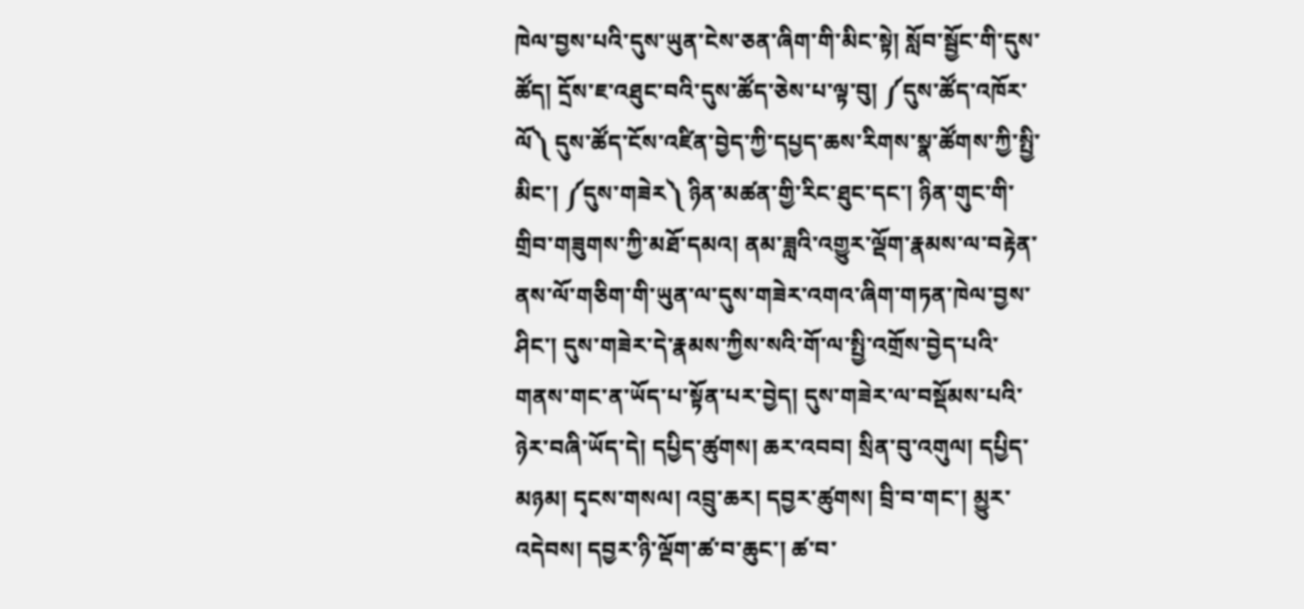ཁེལ་བྱས་པའི་དུས་ཡུན་ངེས་ཅན་ཞིག་གི་མིང་སྟེ། སློབ་སྦྱོང་གི་དུས་ཚོད། དྲོས་ཇ་འཐུང་བའི་དུས་ཚོད་ཅེས་པ་ལྟ་བུ། ༼དུས་ཚོད་འཁོར་ལོ༽ དུས་ཚོད་ངོས་འཛིན་བྱེད་ཀྱི་དཔྱད་ཆས་རིགས་སྣ་ཚོགས་ཀྱི་སྤྱི་མིང་། ༼དུས་གཟེར༽ ཉིན་མཚན་གྱི་རིང་ཐུང་དང་། ཉིན་གུང་གི་གྲིབ་གཟུགས་ཀྱི་མཐོ་དམའ། ནམ་ཟླའི་འགྱུར་ལྡོག་རྣམས་ལ་བརྟེན་ནས་ལོ་གཅིག་གི་ཡུན་ལ་དུས་གཟེར་འགའ་ཞིག་གཏན་ཁེལ་བྱས་ཤིང་། དུས་གཟེར་དེ་རྣམས་ཀྱིས་སའི་གོ་ལ་སྤྱི་འགྲོས་བྱེད་པའི་གནས་གང་ན་ཡོད་པ་སྟོན་པར་བྱེད། དུས་གཟེར་ལ་བསྡོམས་པའི་ཉེར་བཞི་ཡོད་དེ། དཔྱིད་ཚུགས། ཆར་འབབ། སྲིན་བུ་འགུལ། དཔྱིད་མཉམ། དྭངས་གསལ། འབྲུ་ཆར། དབྱར་ཚུགས། བྲི་བ་གང་། མྱུར་འདེབས། དབྱར་ཉི་ལྡོག་ཚ་བ་ཆུང་། ཚ་བ་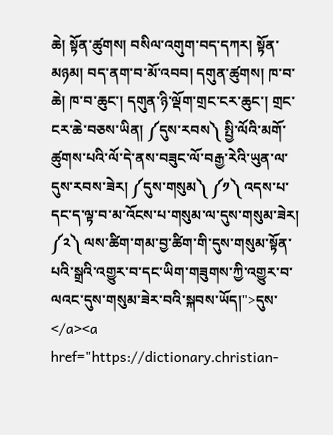ཆེ། སྟོན་ཚུགས། བསིལ་འགུག་བད་དཀར། སྟོན་མཉམ། བད་ནག་བ་མོ་འབབ། དགུན་ཚུགས། ཁ་བ་ཆེ། ཁ་བ་ཆུང་། དགུན་ཉི་ལྡོག་གྲང་ངར་ཆུང་། གྲང་ངར་ཆེ་བཅས་ཡིན། ༼དུས་རབས༽ སྤྱི་ལོའི་མགོ་ཚུགས་པའི་ལོ་དེ་ནས་བཟུང་ལོ་བརྒྱ་རེའི་ཡུན་ལ་དུས་རབས་ཟེར། ༼དུས་གསུམ༽ ༼༡༽ འདས་པ་དང་ད་ལྟ་བ་མ་འོངས་པ་གསུམ་ལ་དུས་གསུམ་ཟེར། ༼༢༽ ལས་ཚིག་གམ་བྱ་ཚིག་གི་དུས་གསུམ་སྟོན་པའི་སྒྲའི་འགྱུར་བ་དང་ཡིག་གཟུགས་ཀྱི་འགྱུར་བ་ལའང་དུས་གསུམ་ཟེར་བའི་སྐབས་ཡོད།">དུས་</a><a href="https://dictionary.christian-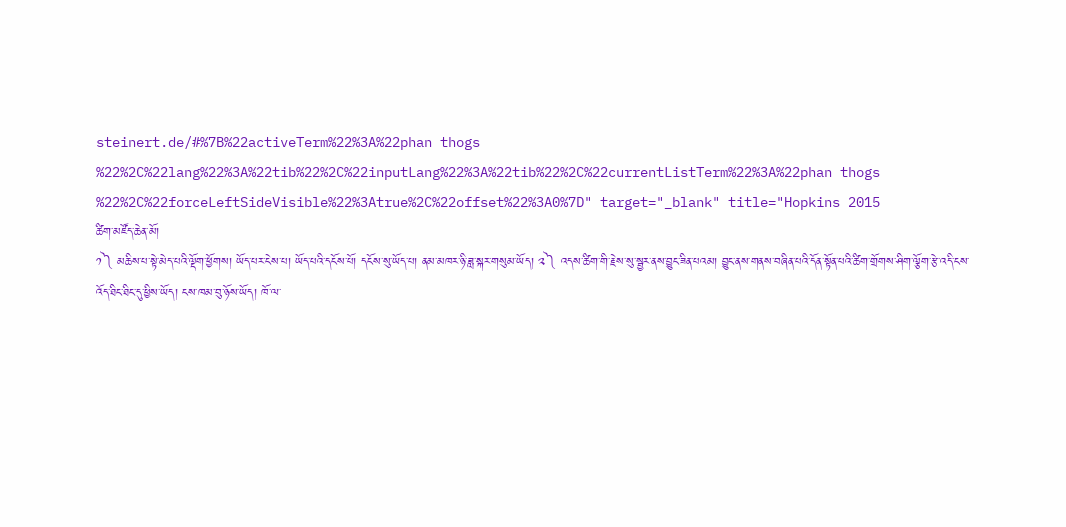steinert.de/#%7B%22activeTerm%22%3A%22phan thogs %22%2C%22lang%22%3A%22tib%22%2C%22inputLang%22%3A%22tib%22%2C%22currentListTerm%22%3A%22phan thogs %22%2C%22forceLeftSideVisible%22%3Atrue%2C%22offset%22%3A0%7D" target="_blank" title="Hopkins 2015
ཚིག་མཛོད་ཆེན་མོ།
༡༽ མཆིས་པ་སྟེ་མེད་པའི་ལྡོག་ཕྱོགས། ཡོད་པར་ངེས་པ། ཡོད་པའི་དངོས་པོ། དངོས་སུ་ཡོད་པ། ནམ་མཁར་ཉི་ཟླ་སྐར་གསུམ་ཡོད། ༢༽ འདས་ཚིག་གི་རྗེས་སུ་སྦྱར་ནས་བྱུང་ཟིན་པའམ། བྱུང་ནས་གནས་བཞིན་པའི་དོན་སྟོན་པའི་ཚིག་གྲོགས་ཤིག་ལྕོག་རྩེ་འདི་ངས་འོད་ཐིང་ཐིང་དུ་ཕྱིས་ཡོད། ངས་ཁམ་བུ་ཉོས་ཡོད། ཁོ་ལ་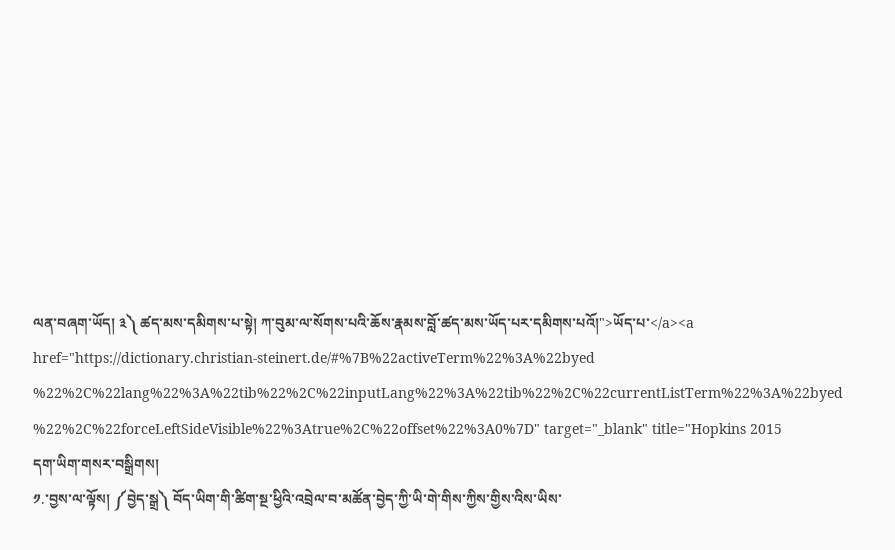ལན་བཞག་ཡོད། ༣༽ ཚད་མས་དམིགས་པ་སྟེ། ཀ་བུམ་ལ་སོགས་པའི་ཆོས་རྣམས་བློ་ཚད་མས་ཡོད་པར་དམིགས་པའོ།">ཡོད་པ་</a><a href="https://dictionary.christian-steinert.de/#%7B%22activeTerm%22%3A%22byed %22%2C%22lang%22%3A%22tib%22%2C%22inputLang%22%3A%22tib%22%2C%22currentListTerm%22%3A%22byed %22%2C%22forceLeftSideVisible%22%3Atrue%2C%22offset%22%3A0%7D" target="_blank" title="Hopkins 2015
དག་ཡིག་གསར་བསྒྲིགས།
༡.་བྱས་ལ་ལྟོས། ༼བྱེད་སྒྲ༽ བོད་ཡིག་གི་ཚིག་སྔ་ཕྱིའི་འབྲེལ་བ་མཚོན་བྱེད་ཀྱི་ཡི་གེ་གིས་ཀྱིས་གྱིས་འིས་ཡིས་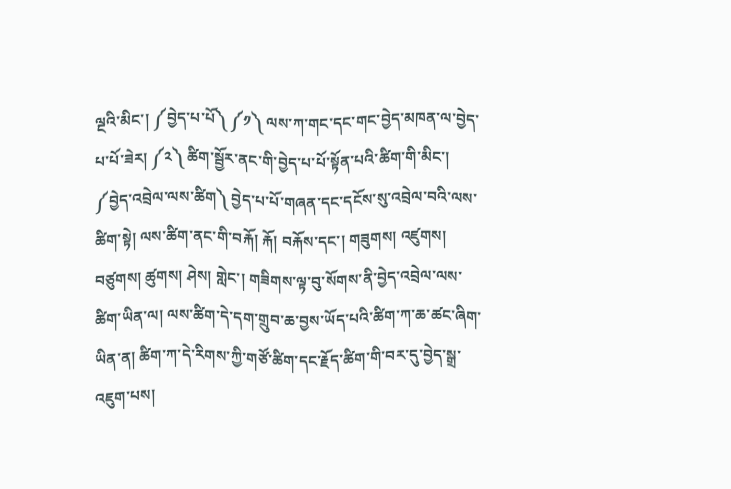ལྔའི་མིང་། ༼བྱེད་པ་པོ༽ ༼༡༽ ལས་ཀ་གང་དང་གང་བྱེད་མཁན་ལ་བྱེད་པ་པོ་ཟེར། ༼༢༽ ཚིག་སྦྱོར་ནང་གི་བྱེད་པ་པོ་སྟོན་པའི་ཚིག་གི་མིང་། ༼བྱེད་འབྲེལ་ལས་ཚིག༽ བྱེད་པ་པོ་གཞན་དང་དངོས་སུ་འབྲེལ་བའི་ལས་ཚིག་སྟེ། ལས་ཚིག་ནང་གི་བརྐོ། རྐོ། བརྐོས་དང་། གཟུགས། འཛུགས། བཙུགས། ཚུགས། ཤེས། གླེང་། གཟིགས་ལྟ་བུ་སོགས་ནི་བྱེད་འབྲེལ་ལས་ཚིག་ཡིན་ལ། ལས་ཚིག་དེ་དག་གྲུབ་ཆ་བྱས་ཡོད་པའི་ཚིག་ཀ་ཆ་ཚང་ཞིག་ཡིན་ན། ཚིག་ཀ་དེ་རིགས་ཀྱི་གཙོ་ཚིག་དང་རྗོད་ཚིག་གི་བར་དུ་བྱེད་སྒྲ་འཇུག་པས།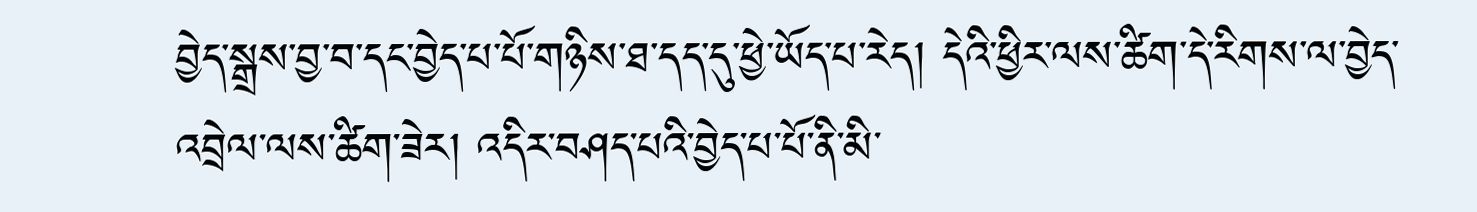བྱེད་སྒྲས་བྱ་བ་དང་བྱེད་པ་པོ་གཉིས་ཐ་དད་དུ་ཕྱེ་ཡོད་པ་རེད། དེའི་ཕྱིར་ལས་ཚིག་དེ་རིགས་ལ་བྱེད་འབྲེལ་ལས་ཚིག་ཟེར། འདིར་བཤད་པའི་བྱེད་པ་པོ་ནི་མི་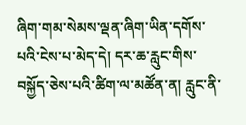ཞིག་གམ་སེམས་ལྡན་ཞིག་ཡིན་དགོས་པའི་ངེས་པ་མེད་དེ། དར་ཆ་རླུང་གིས་བསྐྱོད་ཅེས་པའི་ཚིག་ལ་མཚོན་ན། རླུང་ནི་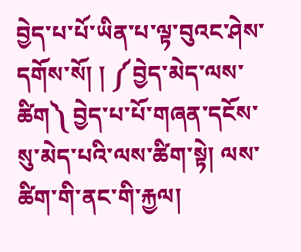བྱེད་པ་པོ་ཡིན་པ་ལྟ་བུའང་ཤེས་དགོས་སོ། ། ༼བྱེད་མེད་ལས་ཚིག༽ བྱེད་པ་པོ་གཞན་དངོས་སུ་མེད་པའི་ལས་ཚིག་སྟེ། ལས་ཚིག་གི་ནང་གི་རྐྱལ།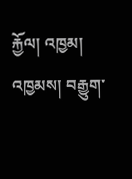རྐྱོལ། འཁྱམ། འཁྱམས། བརྒྱུག་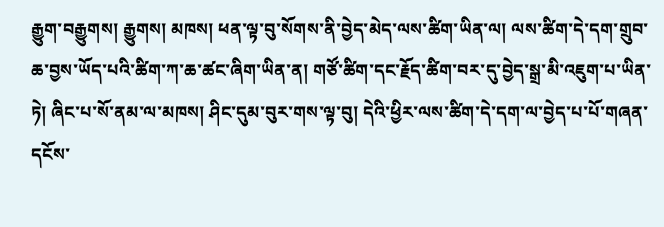རྒྱུག་བརྒྱུགས། རྒྱུགས། མཁས། ཕན་ལྟ་བུ་སོགས་ནི་བྱེད་མེད་ལས་ཚིག་ཡིན་ལ། ལས་ཚིག་དེ་དག་གྲུབ་ཆ་བྱས་ཡོད་པའི་ཚིག་ཀ་ཆ་ཚང་ཞིག་ཡིན་ན། གཙོ་ཚིག་དང་རྗོད་ཚིག་བར་དུ་བྱེད་སྒྲ་མི་འཇུག་པ་ཡིན་ཏེ། ཞིང་པ་སོ་ནམ་ལ་མཁས། ཤིང་དུམ་བུར་གས་ལྟ་བུ། དེའི་ཕྱིར་ལས་ཚིག་དེ་དག་ལ་བྱེད་པ་པོ་གཞན་དངོས་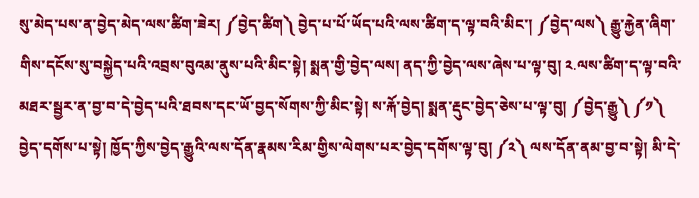སུ་མེད་པས་ན་བྱེད་མེད་ལས་ཚིག་ཟེར། ༼བྱེད་ཚིག༽ བྱེད་པ་པོ་ཡོད་པའི་ལས་ཚིག་ད་ལྟ་བའི་མིང་། ༼བྱེད་ལས༽ རྒྱུ་རྐྱེན་ཞིག་གིས་དངོས་སུ་བསྐྱེད་པའི་འབྲས་བུའམ་ནུས་པའི་མིང་སྟེ། སྨན་གྱི་བྱེད་ལས། ནད་ཀྱི་བྱེད་ལས་ཞེས་པ་ལྟ་བུ། ༢.ལས་ཚིག་ད་ལྟ་བའི་མཐར་སྦྱར་ན་བྱ་བ་དེ་བྱེད་པའི་ཐབས་དང་ཡོ་བྱད་སོགས་ཀྱི་མིང་སྟེ། ས་རྐོ་བྱེད། སྨན་རྡུང་བྱེད་ཅེས་པ་ལྟ་བུ། ༼བྱེད་རྒྱུ༽ ༼༡༽ བྱེད་དགོས་པ་སྟེ། ཁྱོད་ཀྱིས་བྱེད་རྒྱུའི་ལས་དོན་རྣམས་རིམ་གྱིས་ལེགས་པར་བྱེད་དགོས་ལྟ་བུ། ༼༢༽ ལས་དོན་ནམ་བྱ་བ་སྟེ། མི་དེ་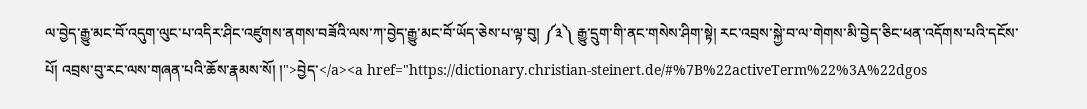ལ་བྱེད་རྒྱུ་མང་བོ་འདུག་ལུང་པ་འདིར་ཤིང་འཛུགས་ནགས་བཟོའི་ལས་ཀ་བྱེད་རྒྱུ་མང་བོ་ཡོད་ཅེས་པ་ལྟ་བུ། ༼༣༽ རྒྱུ་དྲུག་གི་ནང་གསེས་ཤིག་སྟེ། རང་འབྲས་སྐྱེ་བ་ལ་གེགས་མི་བྱེད་ཅིང་ཕན་འདོགས་པའི་དངོས་པོ། འབྲས་བུ་རང་ལས་གཞན་པའི་ཆོས་རྣམས་སོ། །">བྱེད་</a><a href="https://dictionary.christian-steinert.de/#%7B%22activeTerm%22%3A%22dgos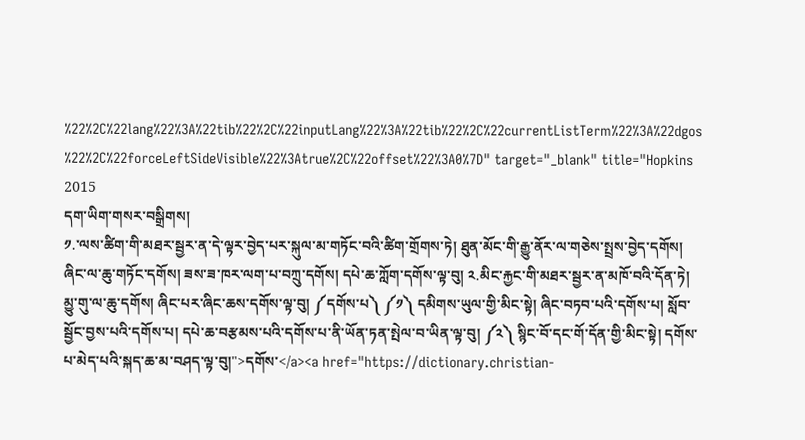%22%2C%22lang%22%3A%22tib%22%2C%22inputLang%22%3A%22tib%22%2C%22currentListTerm%22%3A%22dgos %22%2C%22forceLeftSideVisible%22%3Atrue%2C%22offset%22%3A0%7D" target="_blank" title="Hopkins 2015
དག་ཡིག་གསར་བསྒྲིགས།
༡.་ལས་ཚིག་གི་མཐར་སྦྱར་ན་དེ་ལྟར་བྱེད་པར་སྐུལ་མ་གཏོང་བའི་ཚིག་གྲོགས་ཏེ། ཐུན་མོང་གི་རྒྱུ་ནོར་ལ་གཅེས་སྤྲས་བྱེད་དགོས། ཞིང་ལ་ཆུ་གཏོང་དགོས། ཟས་ཟ་ཁར་ལག་པ་བཀྲུ་དགོས། དཔེ་ཆ་ཀློག་དགོས་ལྟ་བུ། ༢.མིང་རྐྱང་གི་མཐར་སྦྱར་ན་མཁོ་བའི་དོན་ཏེ། མྱུ་གུ་ལ་ཆུ་དགོས། ཞིང་པར་ཞིང་ཆས་དགོས་ལྟ་བུ། ༼དགོས་པ༽ ༼༡༽ དམིགས་ཡུལ་གྱི་མིང་སྟེ། ཞིང་བཏབ་པའི་དགོས་པ། སློབ་སྦྱོང་བྱས་པའི་དགོས་པ། དཔེ་ཆ་བརྩམས་པའི་དགོས་པ་ནི་ཡོན་ཏན་སྤེལ་བ་ཡིན་ལྟ་བུ། ༼༢༽ སྙིང་བོ་དང་གོ་དོན་གྱི་མིང་སྟེ། དགོས་པ་མེད་པའི་སྐད་ཆ་མ་བཤད་ལྟ་བུ།">དགོས་</a><a href="https://dictionary.christian-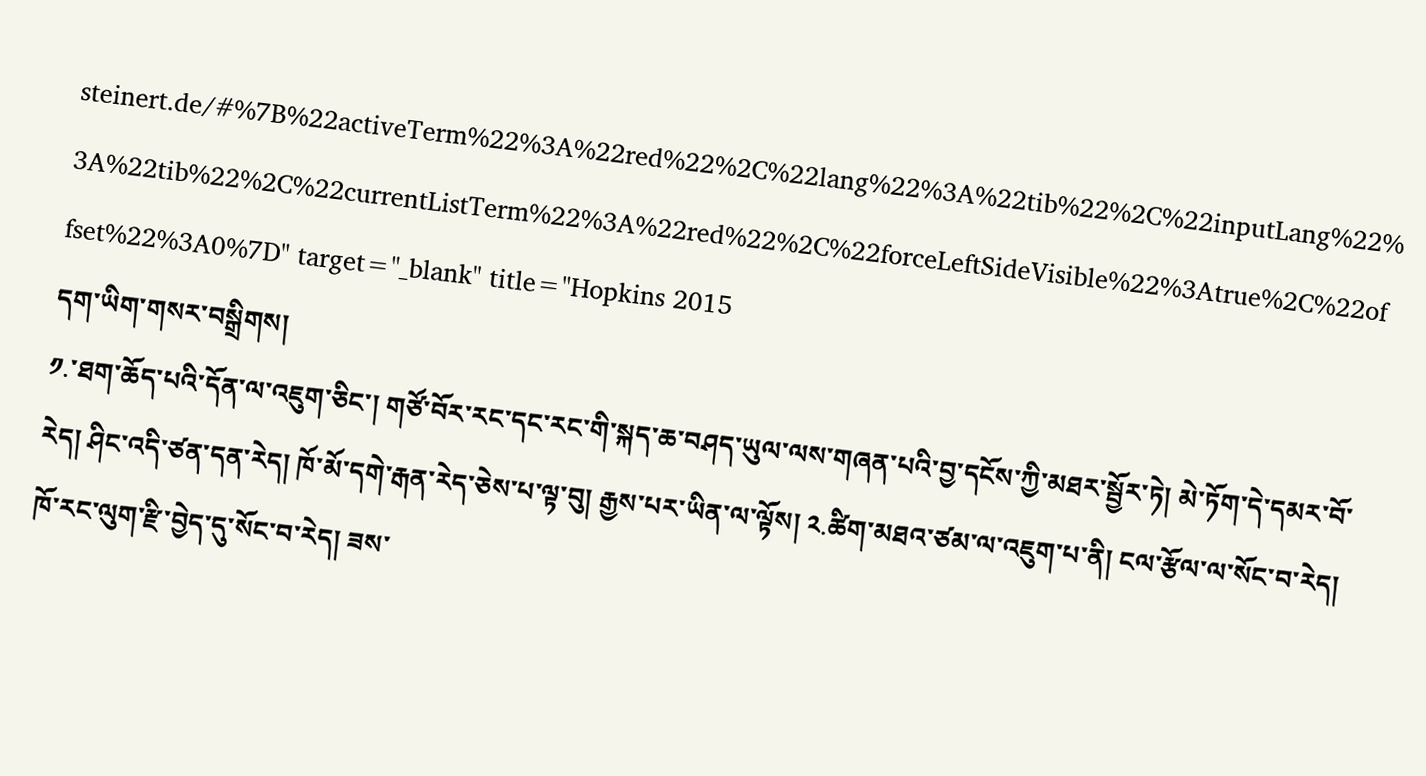steinert.de/#%7B%22activeTerm%22%3A%22red%22%2C%22lang%22%3A%22tib%22%2C%22inputLang%22%3A%22tib%22%2C%22currentListTerm%22%3A%22red%22%2C%22forceLeftSideVisible%22%3Atrue%2C%22offset%22%3A0%7D" target="_blank" title="Hopkins 2015
དག་ཡིག་གསར་བསྒྲིགས།
༡.་ཐག་ཆོད་པའི་དོན་ལ་འཇུག་ཅིང་། གཙོ་བོར་རང་དང་རང་གི་སྐད་ཆ་བཤད་ཡུལ་ལས་གཞན་པའི་བྱ་དངོས་ཀྱི་མཐར་སྦྱོར་ཏེ། མེ་ཏོག་དེ་དམར་བོ་རེད། ཤིང་འདི་ཙན་དན་རེད། ཁོ་མོ་དགེ་རྒན་རེད་ཅེས་པ་ལྟ་བུ། རྒྱས་པར་ཡིན་ལ་ལྟོས། ༢.ཚིག་མཐའ་ཙམ་ལ་འཇུག་པ་ནི། ངལ་རྩོལ་ལ་སོང་བ་རེད། ཁོ་རང་ལུག་རྫི་བྱེད་དུ་སོང་བ་རེད། ཟས་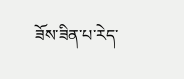ཟོས་ཟིན་པ་རེད་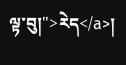ལྟ་བུ།">རེད</a>།